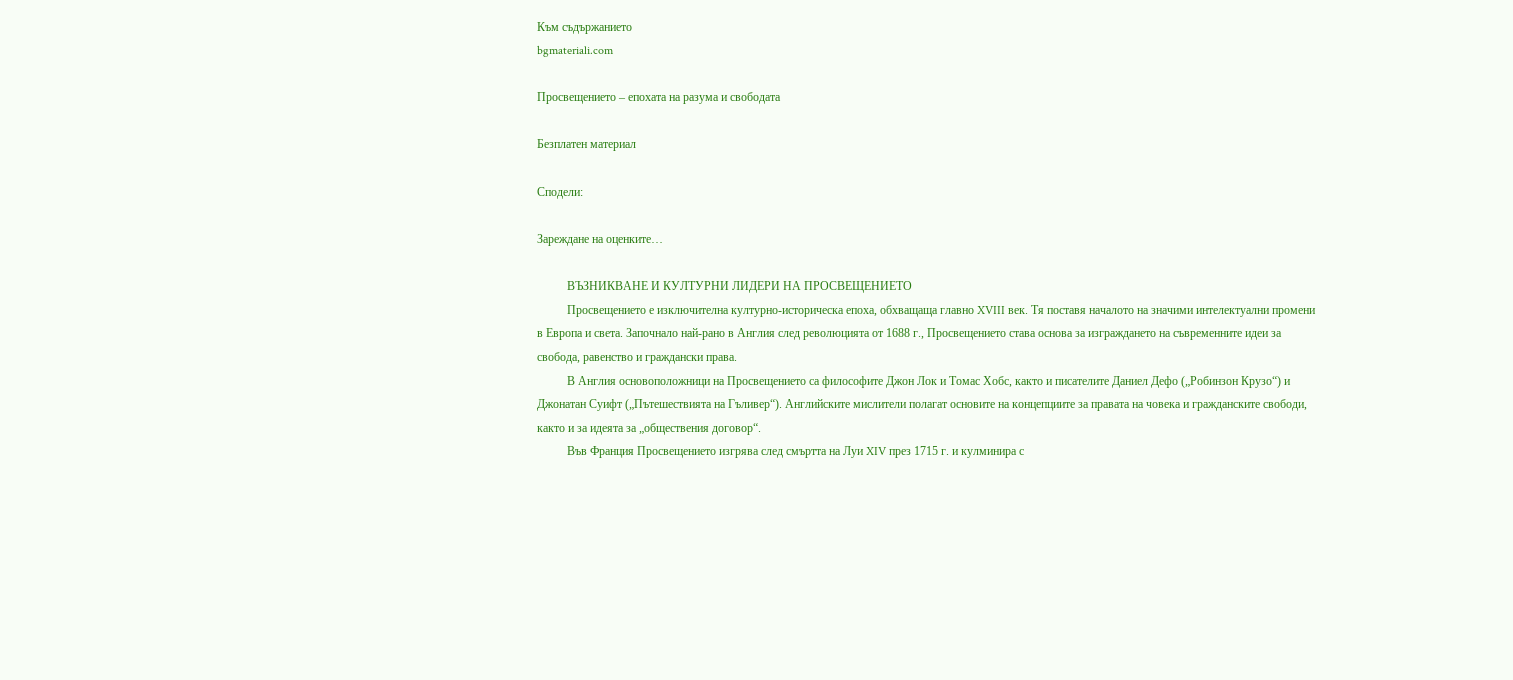Към съдържанието
bgmateriali.com

Просвещението – епохата на разума и свободата

Безплатен материал

Сподели:

Зареждане на оценките…

          ВЪЗНИКВАНЕ И КУЛТУРНИ ЛИДЕРИ НА ПРОСВЕЩЕНИЕТО
          Просвещението е изключителна културно-историческа епоха, обхващаща главно XVIII век. Тя поставя началото на значими интелектуални промени в Европа и света. Започнало най-рано в Англия след революцията от 1688 г., Просвещението става основа за изграждането на съвременните идеи за свобода, равенство и граждански права.
          В Англия основоположници на Просвещението са философите Джон Лок и Томас Хобс, както и писателите Даниел Дефо („Робинзон Крузо“) и Джонатан Суифт („Пътешествията на Гъливер“). Английските мислители полагат основите на концепциите за правата на човека и гражданските свободи, както и за идеята за „обществения договор“.
          Във Франция Просвещението изгрява след смъртта на Луи XIV през 1715 г. и кулминира с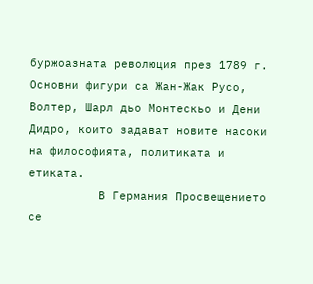буржоазната революция през 1789 г. Основни фигури са Жан-Жак Русо, Волтер, Шарл дьо Монтескьо и Дени Дидро, които задават новите насоки на философията, политиката и етиката.
          В Германия Просвещението се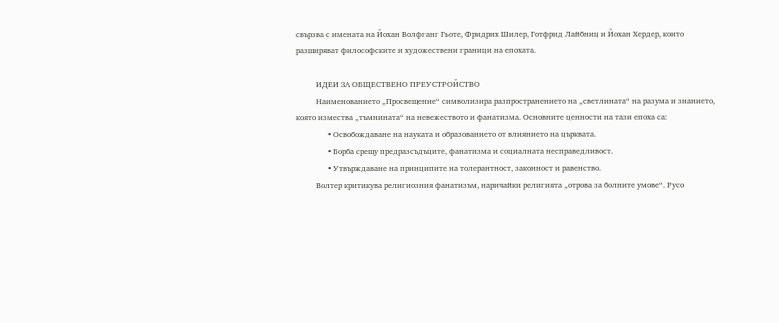свързва с имената на Йохан Волфганг Гьоте, Фридрих Шилер, Готфрид Лайбниц и Йохан Хердер, които разширяват философските и художествени граници на епохата.

          ИДЕИ ЗА ОБЩЕСТВЕНО ПРЕУСТРОЙСТВО
          Наименованието „Просвещение“ символизира разпространението на „светлината“ на разума и знанието, която измества „тъмнината“ на невежеството и фанатизма. Основните ценности на тази епоха са:
                ▪ Освобождаване на науката и образованието от влиянието на църквата.
                ▪ Борба срещу предразсъдъците, фанатизма и социалната несправедливост.
                ▪ Утвърждаване на принципите на толерантност, законност и равенство.
          Волтер критикува религиозния фанатизъм, наричайки религията „отрова за болните умове“. Русо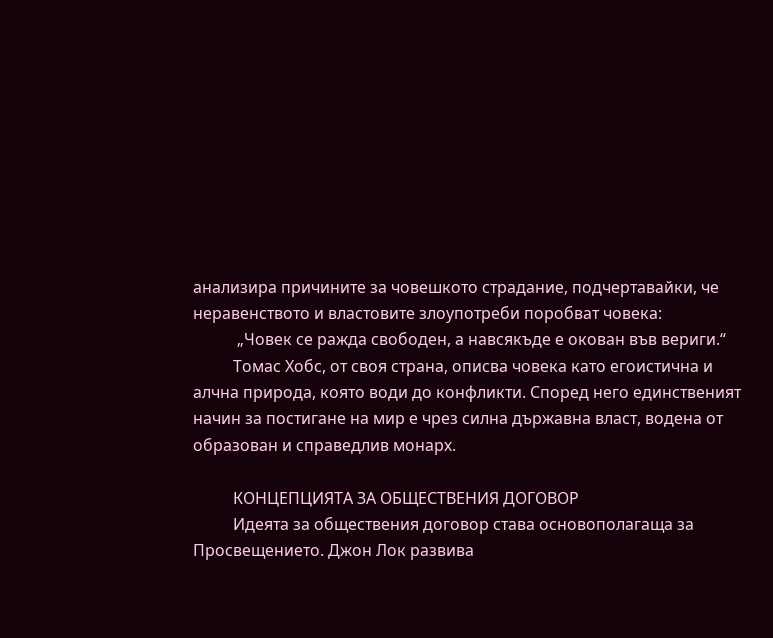анализира причините за човешкото страдание, подчертавайки, че неравенството и властовите злоупотреби поробват човека:
           „Човек се ражда свободен, а навсякъде е окован във вериги.“
          Томас Хобс, от своя страна, описва човека като егоистична и алчна природа, която води до конфликти. Според него единственият начин за постигане на мир е чрез силна държавна власт, водена от образован и справедлив монарх.

          КОНЦЕПЦИЯТА ЗА ОБЩЕСТВЕНИЯ ДОГОВОР
          Идеята за обществения договор става основополагаща за Просвещението. Джон Лок развива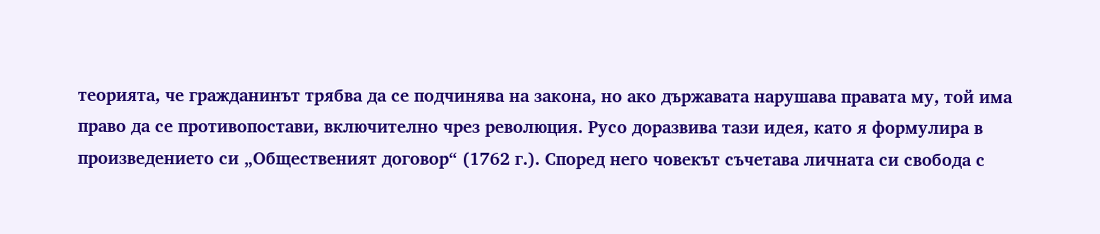теорията, че гражданинът трябва да се подчинява на закона, но ако държавата нарушава правата му, той има право да се противопостави, включително чрез революция. Русо доразвива тази идея, като я формулира в произведението си „Общественият договор“ (1762 г.). Според него човекът съчетава личната си свобода с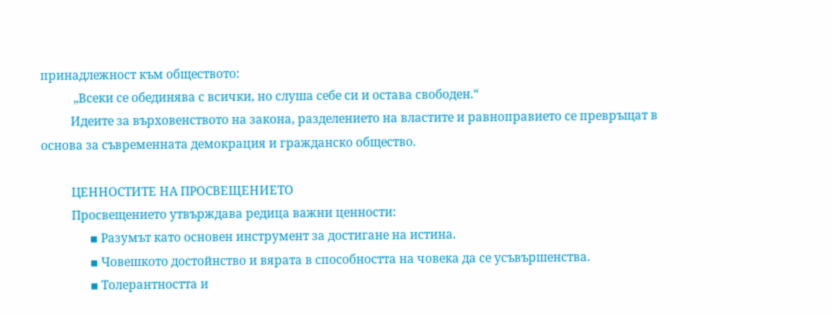принадлежност към обществото:
           „Всеки се обединява с всички, но слуша себе си и остава свободен.“
          Идеите за върховенството на закона, разделението на властите и равноправието се превръщат в основа за съвременната демокрация и гражданско общество.

          ЦЕННОСТИТЕ НА ПРОСВЕЩЕНИЕТО
          Просвещението утвърждава редица важни ценности:
                ▪ Разумът като основен инструмент за достигане на истина.
                ▪ Човешкото достойнство и вярата в способността на човека да се усъвършенства.
                ▪ Толерантността и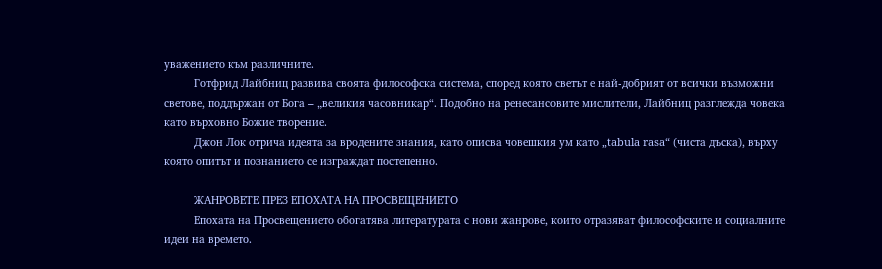уважението към различните.
          Готфрид Лайбниц развива своята философска система, според която светът е най-добрият от всички възможни светове, поддържан от Бога – „великия часовникар“. Подобно на ренесансовите мислители, Лайбниц разглежда човека като върховно Божие творение.
          Джон Лок отрича идеята за вродените знания, като описва човешкия ум като „tabula rasa“ (чиста дъска), върху която опитът и познанието се изграждат постепенно.

          ЖАНРОВЕТЕ ПРЕЗ ЕПОХАТА НА ПРОСВЕЩЕНИЕТО
          Епохата на Просвещението обогатява литературата с нови жанрове, които отразяват философските и социалните идеи на времето.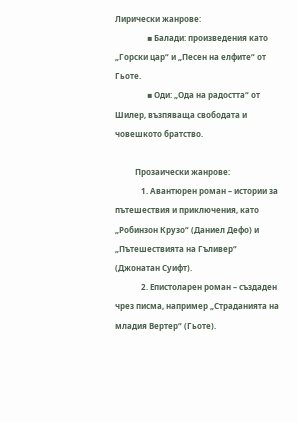Лирически жанрове:
                ▪ Балади: произведения като „Горски цар“ и „Песен на елфите“ от Гьоте.
                ▪ Оди: „Ода на радостта“ от Шилер, възпяваща свободата и човешкото братство.

          Прозаически жанрове:
             1. Авантюрен роман – истории за пътешествия и приключения, като „Робинзон Крузо“ (Даниел Дефо) и „Пътешествията на Гъливер“ (Джонатан Суифт).
             2. Епистоларен роман – създаден чрез писма, например „Страданията на младия Вертер“ (Гьоте).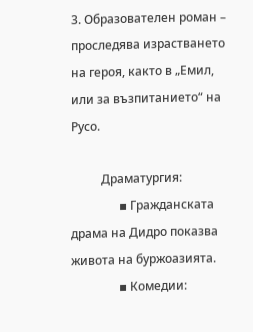3. Образователен роман – проследява израстването на героя, както в „Емил, или за възпитанието“ на Русо.

          Драматургия:
                ▪ Гражданската драма на Дидро показва живота на буржоазията.
                ▪ Комедии: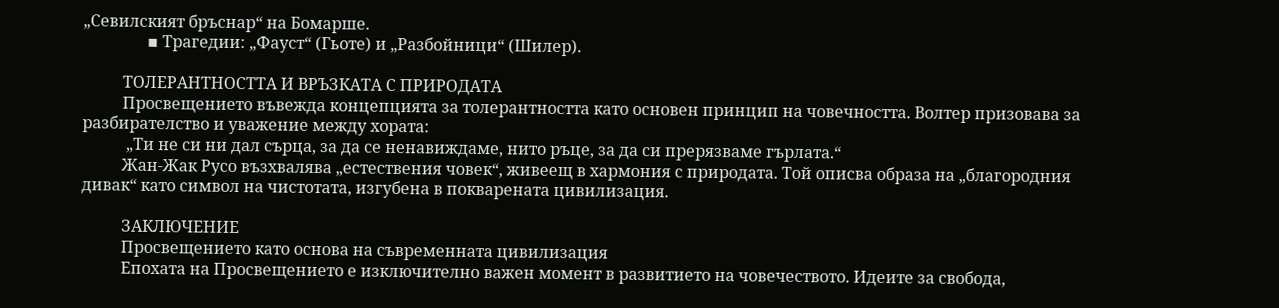„Севилският бръснар“ на Бомарше.
                ▪ Трагедии: „Фауст“ (Гьоте) и „Разбойници“ (Шилер).

          ТОЛЕРАНТНОСТТА И ВРЪЗКАТА С ПРИРОДАТА
          Просвещението въвежда концепцията за толерантността като основен принцип на човечността. Волтер призовава за разбирателство и уважение между хората:
           „Ти не си ни дал сърца, за да се ненавиждаме, нито ръце, за да си прерязваме гърлата.“
          Жан-Жак Русо възхвалява „естествения човек“, живеещ в хармония с природата. Той описва образа на „благородния дивак“ като символ на чистотата, изгубена в покварената цивилизация.

          ЗАКЛЮЧЕНИЕ
          Просвещението като основа на съвременната цивилизация
          Епохата на Просвещението е изключително важен момент в развитието на човечеството. Идеите за свобода,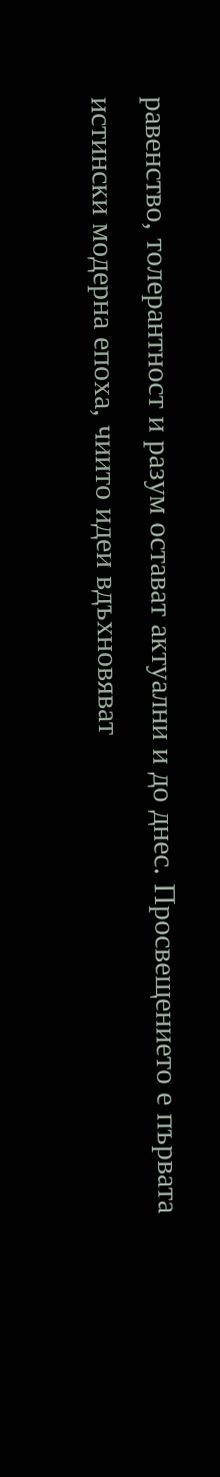равенство, толерантност и разум остават актуални и до днес. Просвещението е първата истински модерна епоха, чиито идеи вдъхновяват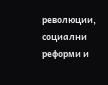революции, социални реформи и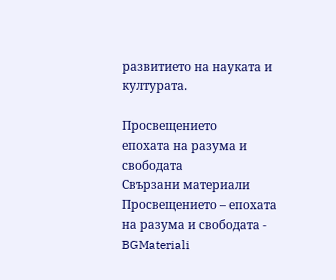развитието на науката и културата.

Просвещението
епохата на разума и свободата
Свързани материали
Просвещението – епохата на разума и свободата - BGMateriali